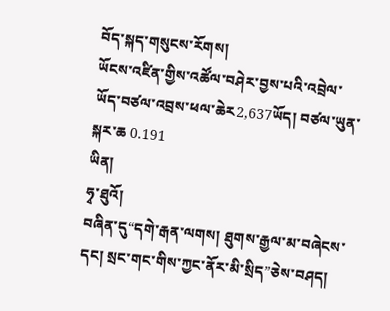བོད་སྐད་གསུངས་རོགས།
ཡོངས་འཛིན་གྱིས་འཚོལ་བཤེར་བྱས་པའི་འབྲེལ་ཡོད་བཙལ་འབྲས་ཕལ་ཆེར2,637ཡོད། བཙལ་ཡུན་སྐར་ཆ 0.191
ཡིན།
ཧྭ་ཐུའོ།
བཞིན་དུ“དགེ་རྒན་ལགས། ཐུགས་རྒྱལ་མ་བཞེངས་དང། སྲང་གང་གིས་ཀྱང་ནོར་མི་སྲིད”ཅེས་བཤད།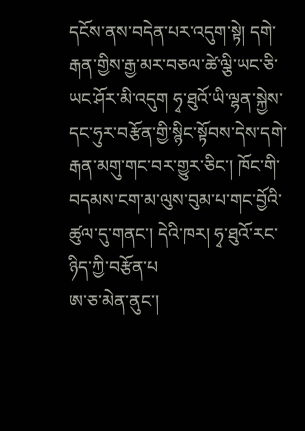དངོས་ནས་བདེན་པར་འདུག་སྟེ། དགེ་རྒན་གྱིས་རྒྱ་མར་བཅལ་ཚེ་ལྕི་ཡང་ཅི་ཡང་ཤོར་མི་འདུག ཧྭ་ཐུའོ་ཡི་ལྷན་སྐྱེས་དང་ཧུར་བརྩོན་གྱི་སྙིང་སྟོབས་དེས་དགེ་རྒན་མགུ་གང་བར་གྱུར་ཅིང་། ཁོང་གི་བདམས་ངག་མ་ལུས་བུམ་པ་གང་བྱོའི་ཚུལ་དུ་གནང་། དེའི་ཁར། ཧྭ་ཐུའོ་རང་ཉིད་ཀྱི་བརྩོན་པ
ཨ་ཅ་མེན་ནུང་།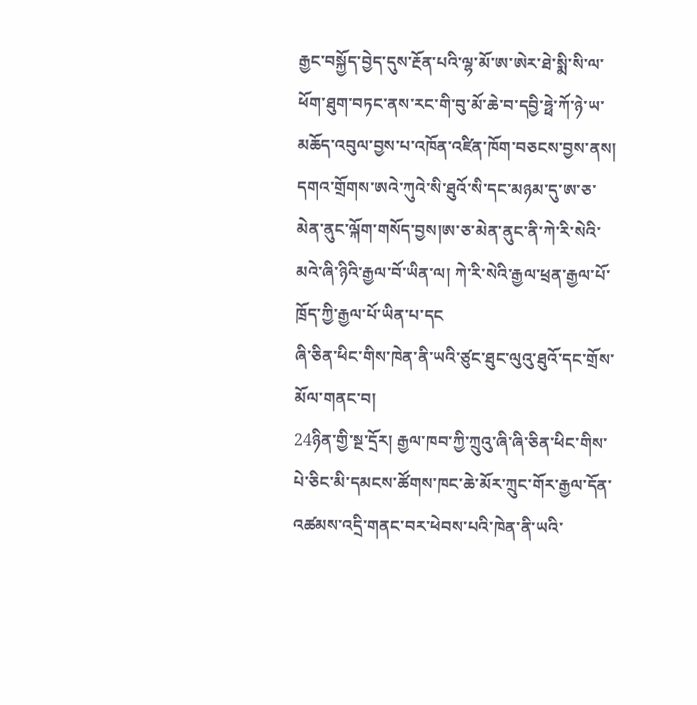རྒྱང་བསྐྱོད་བྱེད་དུས་རྔོན་པའི་ལྷ་མོ་ཨ་ཨེར་ཐེ་སྨི་སི་ལ་ཕོག་ཐུག་བཏང་ནས་རང་གི་བུ་མོ་ཆེ་བ་དབྱི་ཧྥེ་ཀོ་ཉེ་ཡ་མཆོད་འབུལ་བྱས་པ་འཁོན་འཛིན་ཁོག་བཅངས་བྱས་ནས། དགའ་གྲོགས་ཨའེ་ཀུའེ་སི་ཐུའོ་སི་དང་མཉམ་དུ་ཨ་ཅ་མེན་ནུང་ལྐོག་གསོད་བྱས།ཨ་ཅ་མེན་ནུང་ནི་ཀེ་རི་སེའི་མའེ་ཞི་ཉིའི་རྒྱལ་བོ་ཡིན་ལ། ཀེ་རི་སེའི་རྒྱལ་ཕྲན་རྒྱལ་པོ་ཁྲོད་ཀྱི་རྒྱལ་པོ་ཡིན་པ་དང
ཞི་ཅིན་ཕིང་གིས་ཁེན་ནི་ཡའི་ཙུང་ཐུང་ལུའུ་ཐུའོ་དང་གྲོས་མོལ་གནང་བ།
24ཉིན་གྱི་སྔ་དྲོར། རྒྱལ་ཁབ་ཀྱི་ཀྲུའུ་ཞི་ཞི་ཅིན་ཕིང་གིས་པེ་ཅིང་མི་དམངས་ཚོགས་ཁང་ཆེ་མོར་ཀྲུང་གོར་རྒྱལ་དོན་འཚམས་འདྲི་གནང་བར་ཕེབས་པའི་ཁེན་ནི་ཡའི་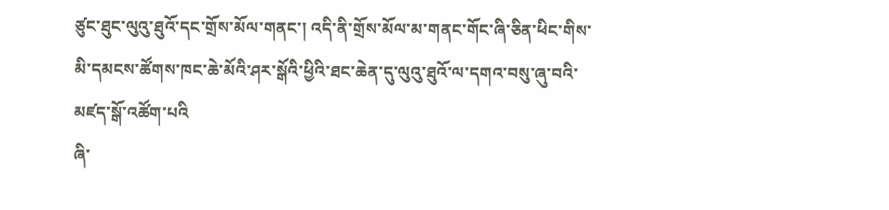ཙུང་ཐུང་ལུའུ་ཐུའོ་དང་གྲོས་མོལ་གནང་། འདི་ནི་གྲོས་མོལ་མ་གནང་གོང་ཞི་ཅིན་ཕིང་གིས་མི་དམངས་ཚོགས་ཁང་ཆེ་མོའི་ཤར་སྒོའི་ཕྱིའི་ཐང་ཆེན་དུ་ལུའུ་ཐུའོ་ལ་དགའ་བསུ་ཞུ་བའི་མཛད་སྒོ་འཚོག་པའི
ཞི་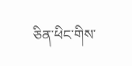ཅིན་ཕིང་གིས་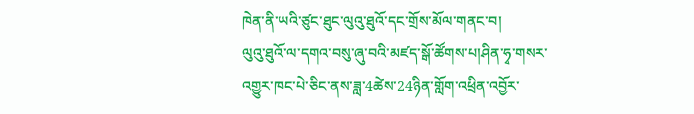ཁེན་ནི་ཡའི་ཙུང་ཐུང་ལུའུ་ཐུའོ་དང་གྲོས་མོལ་གནང་བ།
ལུའུ་ཐུའོ་ལ་དགའ་བསུ་ཞུ་བའི་མཛད་སྒོ་ཚོགས་པ།ཤིན་ཧྭ་གསར་འགྱུར་ཁང་པེ་ཅིང་ནས་ཟླ་4ཚེས་24ཉིན་གློག་འཕྲིན་འབྱོར་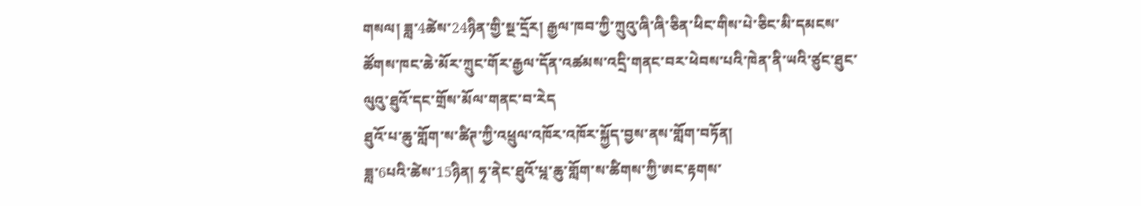གསལ། ཟླ་4ཚེས་24ཉིན་གྱི་སྔ་དྲོར། རྒྱལ་ཁབ་ཀྱི་ཀྲུའུ་ཞི་ཞི་ཅིན་ཕིང་གིས་པེ་ཅིང་མི་དམངས་ཚོགས་ཁང་ཆེ་མོར་ཀྲུང་གོར་རྒྱལ་དོན་འཚམས་འདྲི་གནང་བར་ཕེབས་པའི་ཁེན་ནི་ཡའི་ཙུང་ཐུང་ལུའུ་ཐུའོ་དང་གྲོས་མོལ་གནང་བ་རེད
ཐུའོ་པ་ཆུ་གློག་ས་ཚིཊ་ཀྱི་འཕྲུལ་འཁོར་འཁོར་སྐྱོད་བྱས་ནས་གློག་བཏོན།
ཟླ་6པའི་ཚེས་15ཉིན། ཧྭ་ནེང་ཐུའོ་པྰ་ཆུ་གློག་ས་ཚིགས་ཀྱི་ཨང་རྟགས་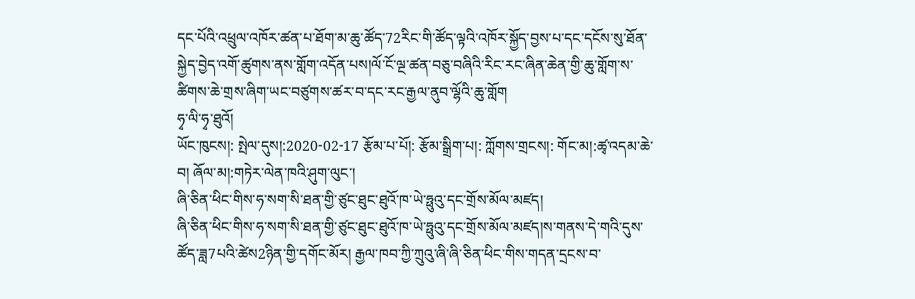དང་པོའི་འཕྲུལ་འཁོར་ཚན་པ་ཐོག་མ་ཆུ་ཚོད་72རིང་གི་ཚོད་ལྟའི་འཁོར་སྐྱོད་བྱས་པ་དང་དངོས་སུ་ཐོན་སྐྱེད་བྱེད་འགོ་ཚུགས་ནས་གློག་འདོན་པས།ལོ་ངོ་ལྔ་ཚན་བཅུ་བཞིའི་རིང་རང་ཞིན་ཆེན་གྱི་ཆུ་གློག་ས་ཚིགས་ཆེ་གྲས་ཞིག་ཡང་བཙུགས་ཚར་བ་དང་རང་རྒྱལ་ནུབ་ལྷོའི་ཆུ་གློག
ཧྭ་ལི་ཧྭ་ཐུའོ།
ཡོང་ཁུངས།: སྤེལ་དུས།:2020-02-17 རྩོམ་པ་པོ།: རྩོམ་སྒྲིག་པ།: ཀློགས་གྲངས།: གོང་མ།:ཚྭ་འདམ་ཆེ་བ། ཞོལ་མ།:གཏེར་ལེན་ཁའི་ཤུག་ལུང་།
ཞི་ཅིན་ཕིང་གིས་ཧ་སག་སི་ཐན་གྱི་ཙུང་ཐུང་ཐུའོ་ཁ་ཡེ་ཧྥུའུ་དང་གྲོས་མོལ་མཛད།
ཞི་ཅིན་ཕིང་གིས་ཧ་སག་སི་ཐན་གྱི་ཙུང་ཐུང་ཐུའོ་ཁ་ཡེ་ཧྥུའུ་དང་གྲོས་མོལ་མཛད།ས་གནས་དེ་གའི་དུས་ཚོད་ཟླ7པའི་ཚེས2ཉིན་གྱི་དགོང་མོར། རྒྱལ་ཁབ་ཀྱི་ཀྲུའུ་ཞི་ཞི་ཅིན་ཕིང་གིས་གདན་དྲངས་བ་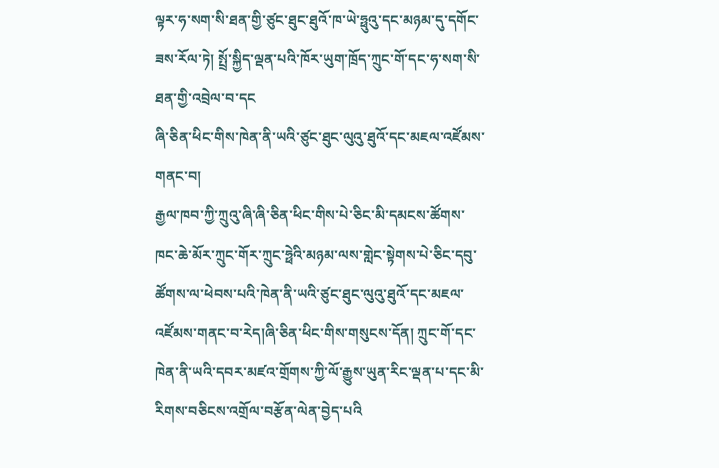ལྟར་ཧ་སག་སི་ཐན་གྱི་ཙུང་ཐུང་ཐུའོ་ཁ་ཡེ་ཧྥུའུ་དང་མཉམ་དུ་དགོང་ཟས་རོལ་ཏེ། སྤྲོ་སྐྱིད་ལྡན་པའི་ཁོར་ཡུག་ཁྲོད་ཀྲུང་གོ་དང་ཧ་སག་སི་ཐན་གྱི་འབྲེལ་བ་དང
ཞི་ཅིན་ཕིང་གིས་ཁེན་ནི་ཡའི་ཙུང་ཐུང་ལུའུ་ཐུའོ་དང་མཇལ་འཛོམས་གནང་བ།
རྒྱལ་ཁབ་ཀྱི་ཀྲུའུ་ཞི་ཞི་ཅིན་ཕིང་གིས་པེ་ཅིང་མི་དམངས་ཚོགས་ཁང་ཆེ་མོར་ཀྲུང་གོར་ཀྲུང་ཧྥེའི་མཉམ་ལས་གླེང་སྟེགས་པེ་ཅིང་དབུ་ཚོགས་ལ་ཕེབས་པའི་ཁེན་ནི་ཡའི་ཙུང་ཐུང་ལུའུ་ཐུའོ་དང་མཇལ་འཛོམས་གནང་བ་རེད།ཞི་ཅིན་ཕིང་གིས་གསུངས་དོན། ཀྲུང་གོ་དང་ཁེན་ནི་ཡའི་དབར་མཛའ་གྲོགས་ཀྱི་ལོ་རྒྱུས་ཡུན་རིང་ལྡན་པ་དང་མི་རིགས་བཅིངས་འགྲོལ་བརྩོན་ལེན་བྱེད་པའི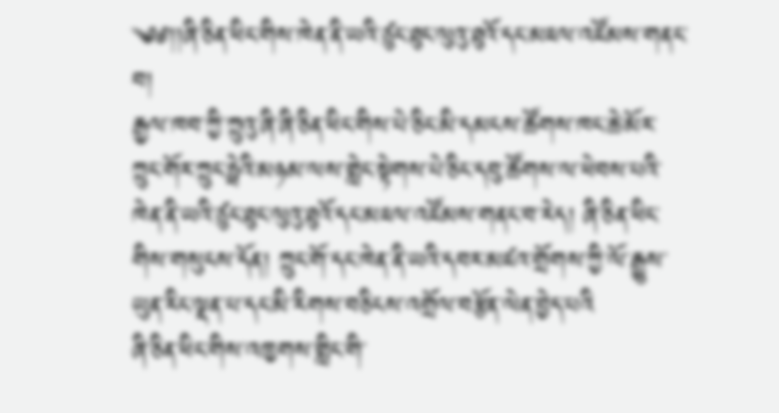༄༅།།ཞི་ཅིན་ཕིང་གིས་ཁེན་ནི་ཡའི་ཙུང་ཐུང་ལུའུ་ཐུའོ་དང་མཇལ་འཛོམས་གནང་བ།
རྒྱལ་ཁབ་ཀྱི་ཀྲུའུ་ཞི་ཞི་ཅིན་ཕིང་གིས་པེ་ཅིང་མི་དམངས་ཚོགས་ཁང་ཆེ་མོར་ཀྲུང་གོར་ཀྲུང་ཧྥེའི་མཉམ་ལས་གླེང་སྟེགས་པེ་ཅིང་དབུ་ཚོགས་ལ་ཕེབས་པའི་ཁེན་ནི་ཡའི་ཙུང་ཐུང་ལུའུ་ཐུའོ་དང་མཇལ་འཛོམས་གནང་བ་རེད། ཞི་ཅིན་ཕིང་གིས་གསུངས་དོན། ཀྲུང་གོ་དང་ཁེན་ནི་ཡའི་དབར་མཛའ་གྲོགས་ཀྱི་ལོ་རྒྱུས་ཡུན་རིང་ལྡན་པ་དང་མི་རིགས་བཅིངས་འགྲོལ་བརྩོན་ལེན་བྱེད་པའི
ཞི་ཅིན་ཕིང་གིས་འཁྱགས་གླིང་གི་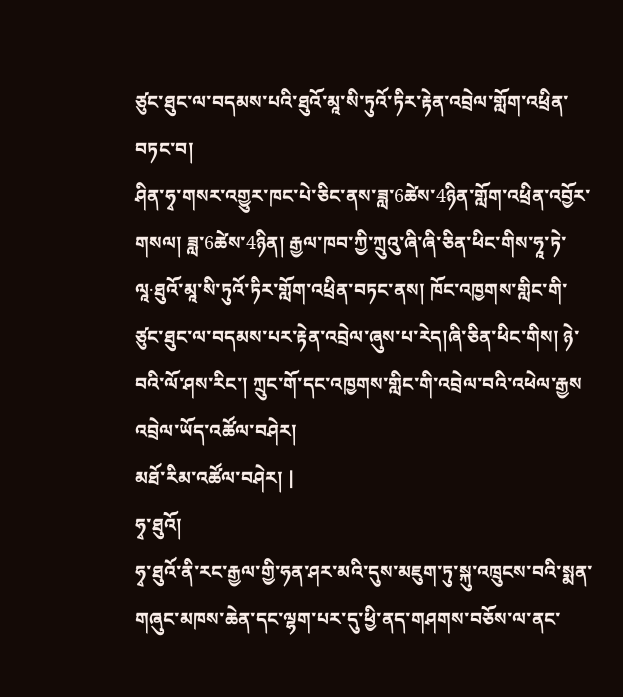ཙུང་ཐུང་ལ་བདམས་པའི་ཐུའོ་མཱ་སི་ཏུའོ་ཏིར་རྟེན་འབྲེལ་གློག་འཕྲིན་བཏང་བ།
ཤིན་ཧྭ་གསར་འགྱུར་ཁང་པེ་ཅིང་ནས་ཟླ་6ཚེས་4ཉིན་གློག་འཕྲིན་འབྱོར་གསལ། ཟླ་6ཚེས་4ཉིན། རྒྱལ་ཁབ་ཀྱི་ཀྲུའུ་ཞི་ཞི་ཅིན་ཕིང་གིས་ཧཱ་ཏེ་ལཱ·ཐུའོ་མཱ་སི་ཏུའོ་ཏིར་གློག་འཕྲིན་བཏང་ནས། ཁོང་འཁྱགས་གླིང་གི་ཙུང་ཐུང་ལ་བདམས་པར་རྟེན་འབྲེལ་ཞུས་པ་རེད།ཞི་ཅིན་ཕིང་གིས། ཉེ་བའི་ལོ་ཤས་རིང་། ཀྲུང་གོ་དང་འཁྱགས་གླིང་གི་འབྲེལ་བའི་འཕེལ་རྒྱས
འབྲེལ་ཡོད་འཚོལ་བཤེར།
མཐོ་རིམ་འཚོལ་བཤེར། |
ཧྭ་ཐུའོ།
ཧྭ་ཐུའོ་ནི་རང་རྒྱལ་གྱི་ཧན་ཤར་མའི་དུས་མཇུག་ཏུ་སྐུ་འཁྲུངས་བའི་སྨན་གཞུང་མཁས་ཆེན་དང་ལྷག་པར་དུ་ཕྱི་ནད་གཤགས་བཅོས་ལ་ནང་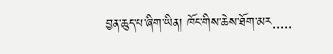བྱན་ཆུད་པ་ཞིག་ཡིན། ཁོང་གིས་ཆེས་ཐོག་མར.....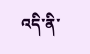འདི་ནི་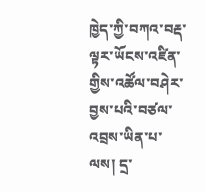ཁྱེད་ཀྱི་བཀའ་བརྡ་ལྟར་ཡོངས་འཛིན་གྱིས་འཚོལ་བཤེར་བྱས་པའི་བཙལ་འབྲས་ཡིན་པ་ལས། དྲ་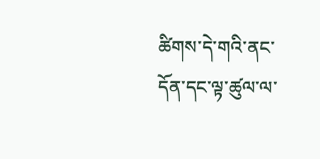ཚིགས་དེ་གའི་ནང་དོན་དང་ལྟ་ཚུལ་ལ་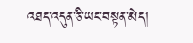འཐད་འདུན་ཅི་ཡང་བསྟན་མེད།